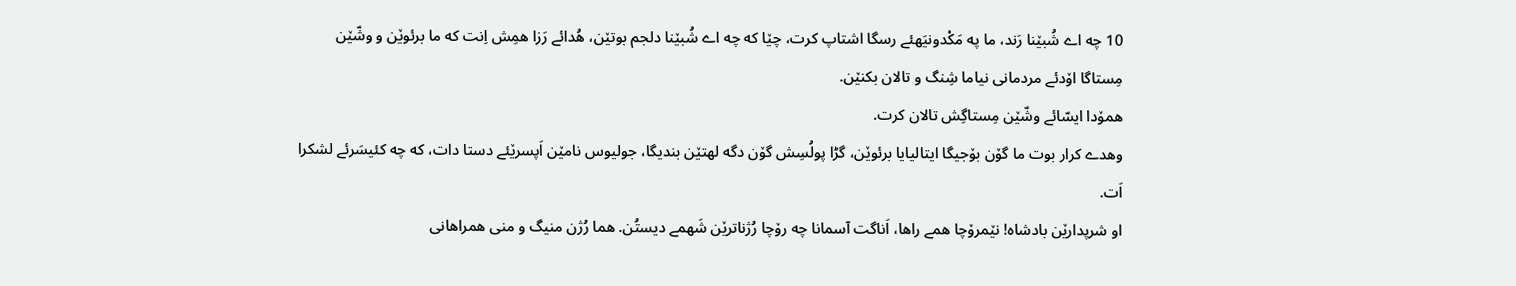10 چه اے شُبێنا رَند، ما په مَکْدونیَهئے رسگا اشتاپ کرت، چێا که چه اے شُبێنا دلجم بوتێن، هُدائے رَزا همِش اِنت که ما برئوێن و وشّێن مِستاگا اۆدئے مردمانی نیاما شِنگ و تالان بکنێن.
همۆدا ایسّائے وشّێن مِستاگِش تالان کرت.
وهدے کرار بوت ما گۆن بۆجیگا ایتالیایا برئوێن، گڑا پولُسِش گۆن دگه لهتێن بندیگا، جولیوس نامێن اَپسرێئے دستا دات، که چه کئیسَرئے لشکرا اَت.
او شرپدارێن بادشاه! نێمرۆچا همے راها، اَناگت آسمانا چه رۆچا رُژناترێن شَهمے دیستُن. هما رُژن منیگ و منی همراهانی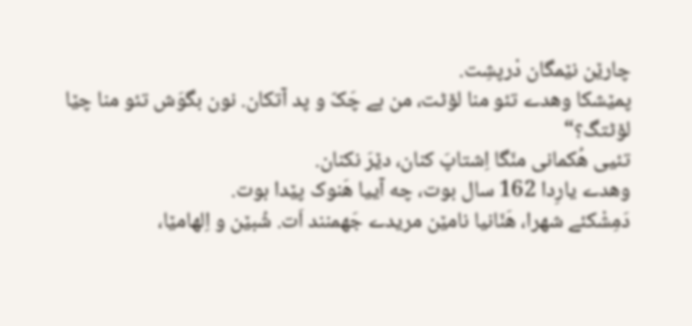چارێن نێمگان دْرپشِت.
پمێشکا وهدے تئو منا لۆٹت، من بے چَکّ و پد آتکان. نون بگوَش تئو منا چێا لۆٹتگ؟“
تئیی هُکمانی منّگا اِشتاپَ کنان، دێرَ نکنان.
وهدے یارِدا 162 سال بوت، چه آییا هَنوک پێدا بوت.
دَمِشْکئے شهرا، هَنّانیا نامێن مریدے جَهمنند اَت. شُبێن و اِلهامێا،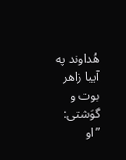هُداوند په آییا زاهر بوت و گوَشتی: ”او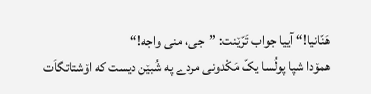هَنّانیا!“ آییا جواب تَرّێنت: ”جی، منی واجه!“
همۆدا شپا پولُسا یکّ مَکْدونی مردے په شُبێن دیست که اۆشتاتگاَت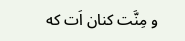و مِنَّت کنان اَت که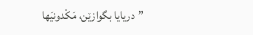”دریایا بگوازێن، مَکْدونیَها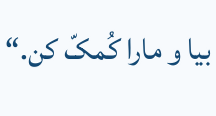بیا و مارا کُمکّ کن.“